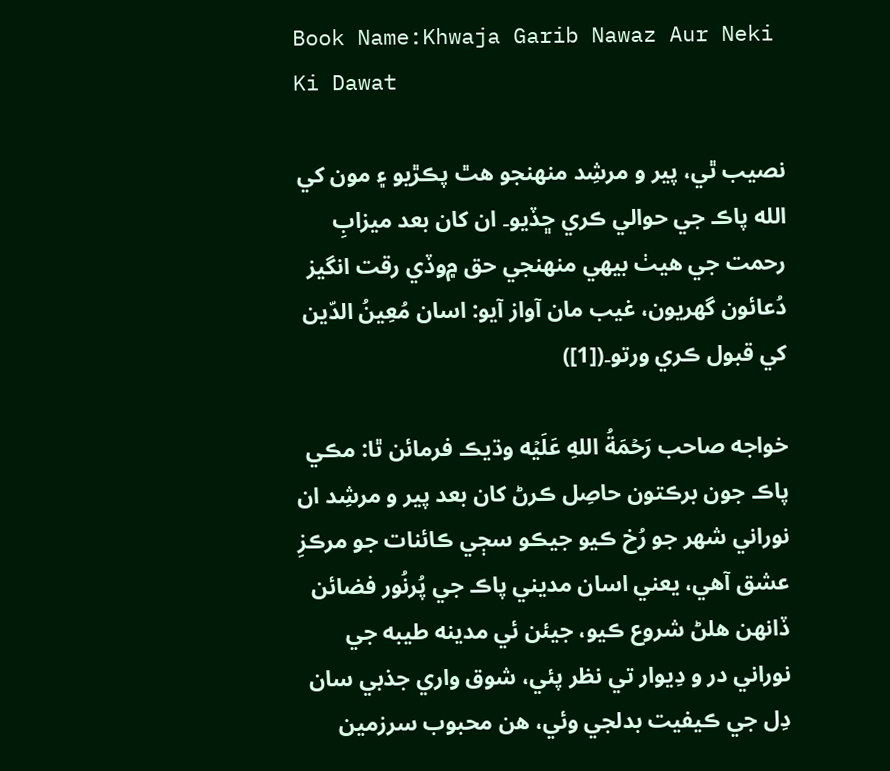Book Name:Khwaja Garib Nawaz Aur Neki Ki Dawat

نصيب ٿي، پير و مرشِد منهنجو هٿ پڪڙيو ۽ مون کي الله پاڪ جي حوالي ڪري ڇڏيو۔ ان کان بعد ميزابِ رحمت جي هيٺ بيهي منهنجي حق ۾وڏي رقت انگيز دُعائون گھريون، غيب مان آواز آيو: اسان مُعِينُ الدّين کي قبول ڪري ورتو۔([1])

خواجه صاحب رَحۡمَةُ اللهِ عَلَيۡه وڌيڪ فرمائن ٿا: مڪي پاڪ جون برڪتون حاصِل ڪرڻ کان بعد پير و مرشِد ان نوراني شهر جو رُخ ڪيو جيڪو سڄي ڪائنات جو مرڪزِ عشق آهي، يعني اسان مديني پاڪ جي پُرنُور فضائن ڏانهن هلڻ شروع ڪيو، جيئن ئي مدينه طيبه جي نوراني در و دِيوار تي نظر پئي، شوق واري جذبي سان دِل جي ڪيفيت بدلجي وئي، هن محبوب سرزمين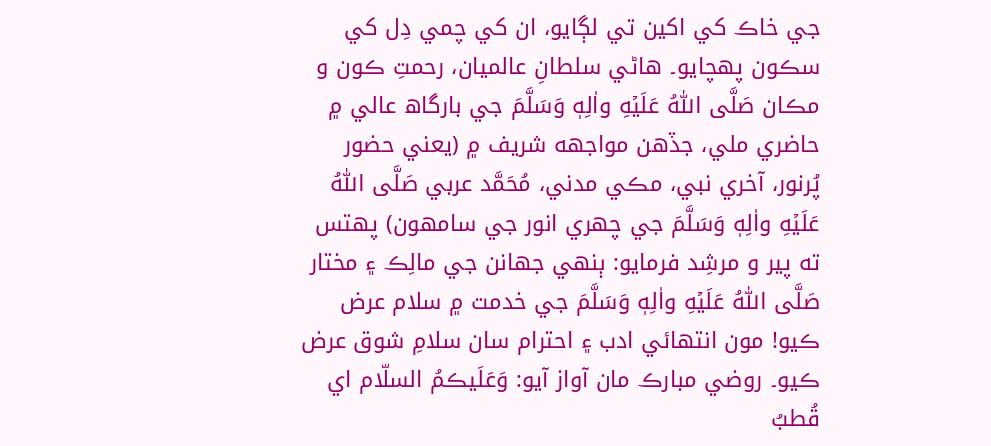جي خاڪ کي اکين تي لڳايو، ان کي چمي دِل کي سڪون پهچايو۔ هاڻي سلطانِ عالميان، رحمتِ ڪون و مڪان صَلَّى اللّٰهُ عَلَيۡهِ واٰلِهٖ وَسَلَّمَ جي بارگاھ عالي ۾ حاضري ملي، جڏهن مواجهه شريف ۾ (يعني حضور پُرنور، آخري نبي، مڪي مدني، مُحَمَّد عربي صَلَّى اللّٰهُ عَلَيۡهِ واٰلِهٖ وَسَلَّمَ جي چهري انور جي سامهون) پهتس ته پير و مرشِد فرمايو: ٻنهي جهانن جي مالِڪ ۽ مختار صَلَّى اللّٰهُ عَلَيۡهِ واٰلِهٖ وَسَلَّمَ جي خدمت ۾ سلام عرض ڪيو! مون انتهائي ادب ۽ احترام سان سلامِ شوق عرض ڪيو۔ روضي مبارڪ مان آواز آيو: وَعَلَيڪمُ السلّام اي قُطبُ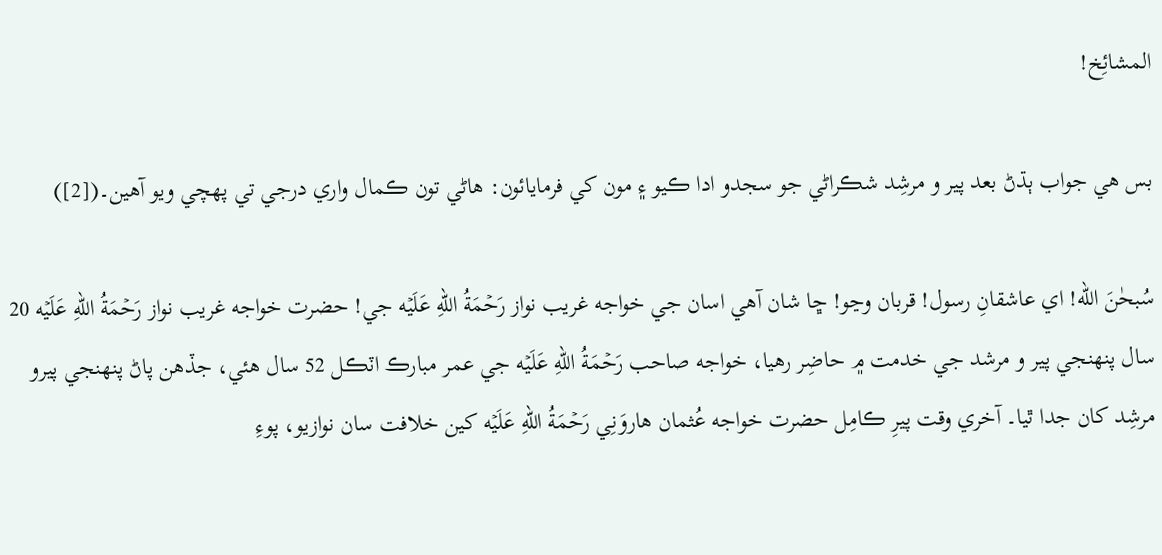المشائِخ!

بس هي جواب ٻڌڻ بعد پير و مرشِد شڪراڻي جو سجدو ادا ڪيو ۽ مون کي فرمايائون: هاڻي تون ڪمال واري درجي تي پهچي ويو آهين۔([2])

سُبحٰنَ الله! اي عاشقانِ رسول! قربان وڃو! ڇا شان آهي اسان جي خواجه غريب نواز رَحۡمَةُ اللهِ عَلَيۡه جي! حضرت خواجه غريب نواز رَحۡمَةُ اللهِ عَلَيۡه 20 سال پنهنجي پير و مرشد جي خدمت ۾ حاضِر رهيا، خواجه صاحب رَحۡمَةُ اللهِ عَلَيۡه جي عمر مبارڪ اٽڪل 52 سال هئي، جڏهن پاڻ پنهنجي پيرو مرشِد کان جدا ٿيا۔ آخري وقت پيرِ ڪامِل حضرت خواجه عُثمان هاروَنِي رَحۡمَةُ اللهِ عَلَيۡه کين خلافت سان نوازيو، پوءِ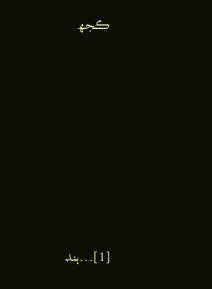ڪجھ








[1]...ہند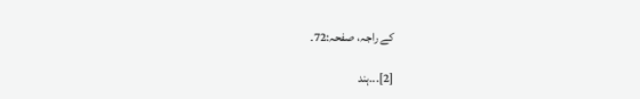کے راجہ، صفحہ:72۔

[2]...ہند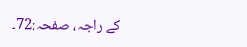کے راجہ، صفحہ:72۔